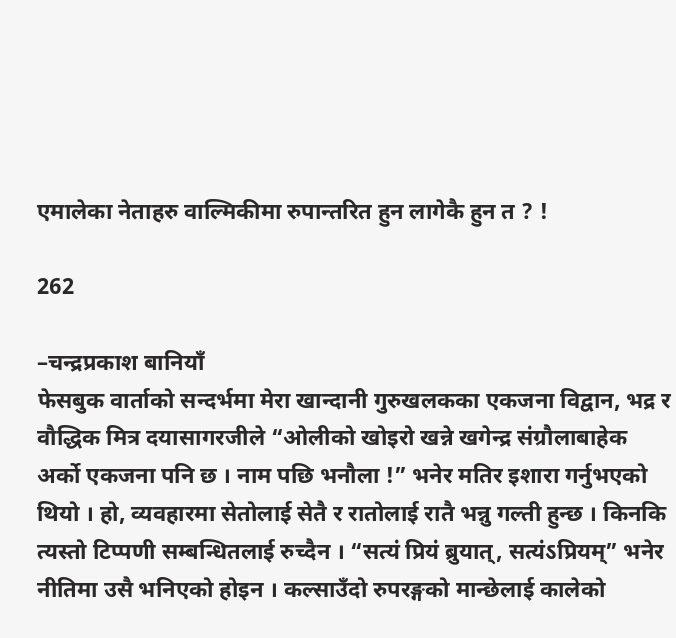एमालेका नेताहरु वाल्मिकीमा रुपान्तरित हुन लागेकै हुन त ? !

262

–चन्द्रप्रकाश बानियाँ
फेसबुक वार्ताको सन्दर्भमा मेरा खान्दानी गुरुखलकका एकजना विद्वान, भद्र र वौद्धिक मित्र दयासागरजीले “ओलीको खोइरो खन्ने खगेन्द्र संग्रौलाबाहेक अर्को एकजना पनि छ । नाम पछि भनौला !” भनेर मतिर इशारा गर्नुभएको थियो । हो, व्यवहारमा सेतोलाई सेतै र रातोलाई रातै भन्नु गल्ती हुन्छ । किनकि त्यस्तो टिप्पणी सम्बन्धितलाई रुच्दैन । “सत्यं प्रियं ब्रुयात्, सत्यंऽप्रियम्” भनेर नीतिमा उसै भनिएको होइन । कल्साउँदो रुपरङ्गको मान्छेलाई कालेको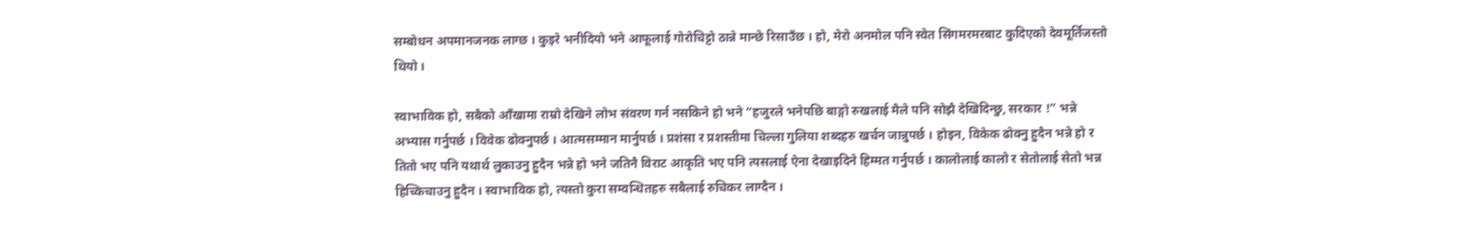सम्बोधन अपमानजनक लाग्छ । कुइरे भनीदियो भने आफूलाई गोरोचिट्टो ठान्ने मान्छे रिसाउँछ । हो, मेरो अनमोल पनि स्वेत सिंगमरमरबाट कुदिएको देवमूर्तिजस्तो थियो ।

स्वाभाविक हो, सबैको आँखामा राम्रो देखिने लोभ संवरण गर्न नसकिने हो भने “हजुरले भनेपछि बाङ्गो रुखलाई मैले पनि सोझै देखिदिन्छु, सरकार !” भन्ने अभ्यास गर्नुपर्छ । विवेक ढोक्नुपर्छ । आत्मसम्मान मार्नुपर्छ । प्रशंसा र प्रशस्तीमा चिल्ला गुलिया शब्दहरु खर्चन जान्नुपर्छ । होइन, विकेक ढोक्नु हुदैन भन्ने हो र तितो भए पनि यथार्थ लुकाउनु हुदैन भन्ने हो भने जतिनै विराट आकृति भए पनि त्यसलाई ऐना देखाइदिने हिम्मत गर्नुपर्छ । कालोलाई कालो र सेतोलाई सेतो भन्न हिच्किचाउनु हुदैन । स्वाभाविक हो, त्यस्तो कुरा सम्वन्धितहरु सबैलाई रुचिकर लाग्दैन ।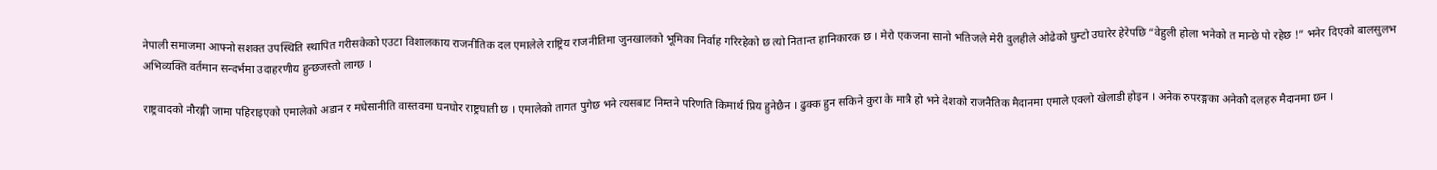नेपाली समाजमा आफ्नो सशक्त उपस्थिति स्थापित गरीसकेको एउटा विशालकाय राजनीतिक दल एमालेले राष्ट्रिय राजनीतिमा जुनखालको भूमिका निर्वाह गरिरहेको छ त्यो नितान्त हानिकारक छ । मेरो एकजना सानो भतिजले मेरी दुलहीले ओढेको घुम्टो उघारेर हेरेपछि “वेहुली होला भनेको त मान्छे पो रहेछ !” भनेर दिएको बालसुलभ अभिव्यक्ति वर्तमान सन्दर्भमा उदाहरणीय हुन्छजस्तो लाग्छ ।

राष्ट्रवादको नौरङ्गी जामा पहिराइएको एमालेको अडान र मधेसानीति वास्तवमा घनघोर राष्ट्रघाती छ । एमालेको तागत पुगेछ भने त्यसबाट निम्तने परिणति किमार्थ प्रिय हुनेछैन । ढुक्क हुन सकिने कुरा के मात्रै हो भने देशको राजनैतिक मैदानमा एमाले एक्लो खेलाडी होइन । अनेक रुपरङ्गका अनेकौ दलहरु मैदानमा छन ।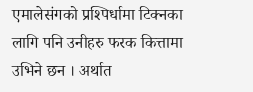एमालेसंगको प्रश्पिर्धामा टिक्नका लागि पनि उनीहरु फरक कित्तामा उभिने छन । अर्थात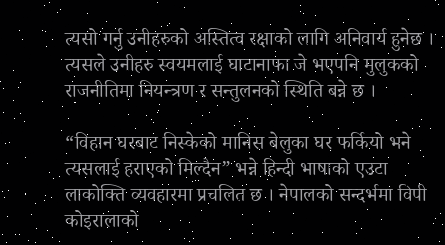त्यसो गर्नु उनीहरुको अस्तित्व रक्षाको लागि अनिवार्य हुनेछ । त्यसले उनीहरु स्वयमलाई घाटानाफा जे भएपनि मुलुकको राजनीतिमा नियन्त्रण र सन्तुलनको स्थिति बन्ने छ ।

“विहान घरबाट निस्केको मानिस बेलुका घर फर्कियो भने त्यसलाई हराएको मिल्दैन” भन्ने हिन्दी भाषाको एउटा लाकोक्ति व्यवहारमा प्रचलित छ । नेपालको सन्दर्भमा विपी कोइरालाको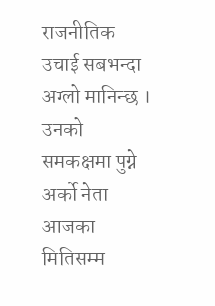राजनीतिक उचाई सबभन्दा अग्लो मानिन्छ । उनको समकक्षमा पुग्ने अर्को नेता आजका मितिसम्म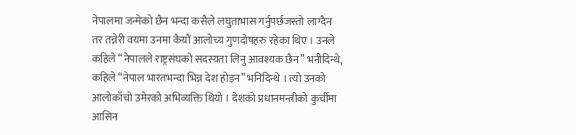नेपालमा जन्मेको छैन भन्दा कसैले लघुताभास गर्नुपर्छजस्तो लाग्दैन तर तन्नेरी वयमा उनमा कैयौं आलोच्य गुणदोषहरु रहेका थिए । उनले कहिले “नेपालले राष्ट्रसंघको सदस्यता लिनु आवश्यक छैन” भनीदिन्थे, कहिले “नेपाल भारतभन्दा भिन्न देश होइन” भनिदिन्थे । त्यो उनको आलोकाँचो उमेरको अभिव्यक्ति थियो । देशको प्रधानमन्त्रीको कुर्चीमा आसिन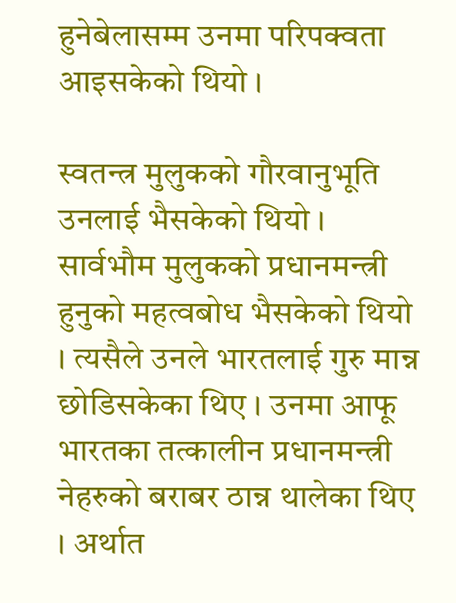हुनेबेलासम्म उनमा परिपक्वता आइसकेको थियो ।

स्वतन्त्र मुलुकको गौरवानुभूति उनलाई भैसकेको थियो । सार्वभौम मुलुकको प्रधानमन्त्री हुनुको महत्वबोध भैसकेको थियो । त्यसैले उनले भारतलाई गुरु मान्न छोडिसकेका थिए । उनमा आफू भारतका तत्कालीन प्रधानमन्त्री नेहरुको बराबर ठान्न थालेका थिए । अर्थात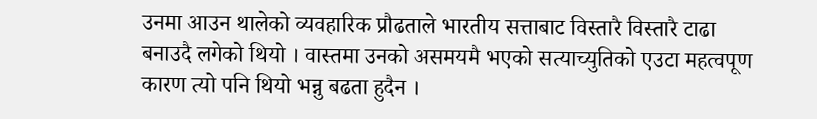उनमा आउन थालेको व्यवहारिक प्रौढताले भारतीय सत्ताबाट विस्तारै विस्तारै टाढा बनाउदै लगेको थियो । वास्तमा उनको असमयमै भएको सत्याच्युतिको एउटा महत्वपूण कारण त्यो पनि थियो भन्नु बढता हुदैन ।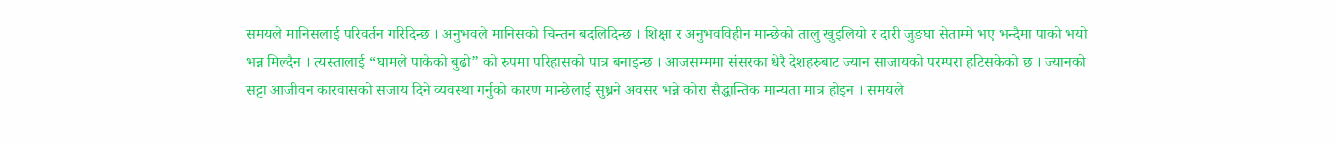समयले मानिसलाई परिवर्तन गरिदिन्छ । अनुभवले मानिसको चिन्तन बदलिदिन्छ । शिक्षा र अनुभवविहीन मान्छेको तालु खुइलियो र दारी जुङघा सेताम्मे भए भन्दैमा पाको भयो भन्न मिल्दैन । त्यस्तालाई “घामले पाकेको बुढो” को रुपमा परिहासको पात्र बनाइन्छ । आजसम्ममा संसरका धेरै देशहरुबाट ज्यान साजायको परम्परा हटिसकेको छ । ज्यानको सट्टा आजीवन कारवासको सजाय दिने व्यवस्था गर्नुको कारण मान्छेलाई सुध्रने अवसर भन्ने कोरा सैद्धान्तिक मान्यता मात्र होइन । समयले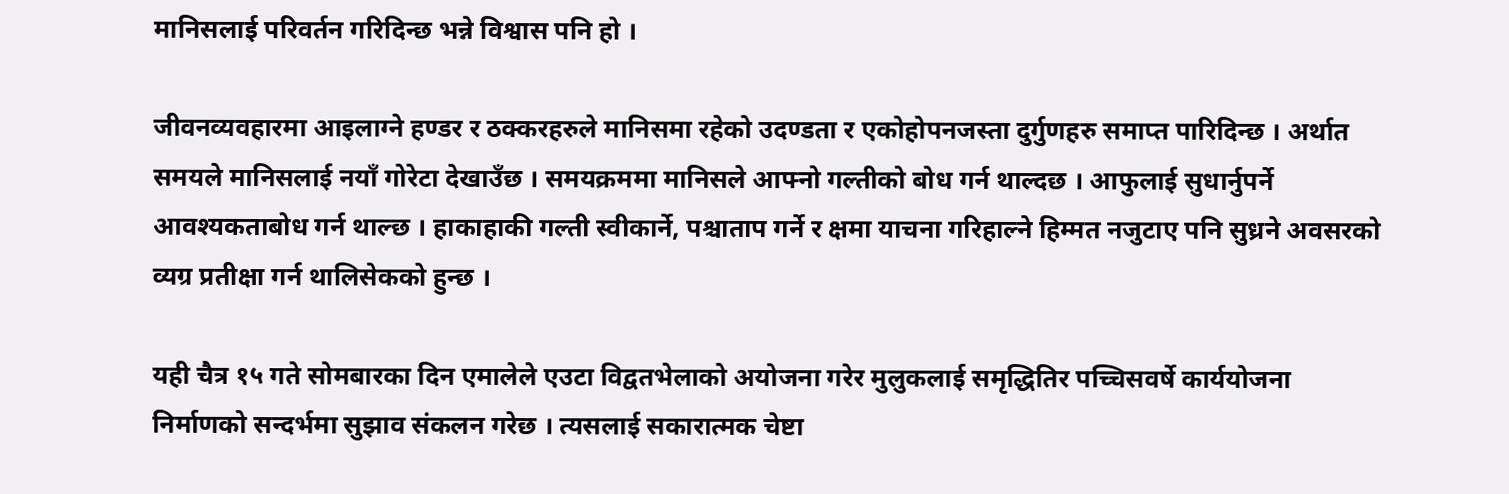मानिसलाई परिवर्तन गरिदिन्छ भन्ने विश्वास पनि हो ।

जीवनव्यवहारमा आइलाग्ने हण्डर र ठक्करहरुले मानिसमा रहेको उदण्डता र एकोहोपनजस्ता दुर्गुणहरु समाप्त पारिदिन्छ । अर्थात समयले मानिसलाई नयाँ गोरेटा देखाउँछ । समयक्रममा मानिसले आफ्नो गल्तीको बोध गर्न थाल्दछ । आफुलाई सुधार्नुपर्ने आवश्यकताबोध गर्न थाल्छ । हाकाहाकी गल्ती स्वीकार्ने, पश्चाताप गर्ने र क्षमा याचना गरिहाल्ने हिम्मत नजुटाए पनि सुध्रने अवसरको व्यग्र प्रतीक्षा गर्न थालिसेकको हुन्छ ।

यही चैत्र १५ गते सोमबारका दिन एमालेले एउटा विद्वतभेलाको अयोजना गरेर मुलुकलाई समृद्धितिर पच्चिसवर्षे कार्ययोजना निर्माणको सन्दर्भमा सुझाव संकलन गरेछ । त्यसलाई सकारात्मक चेष्टा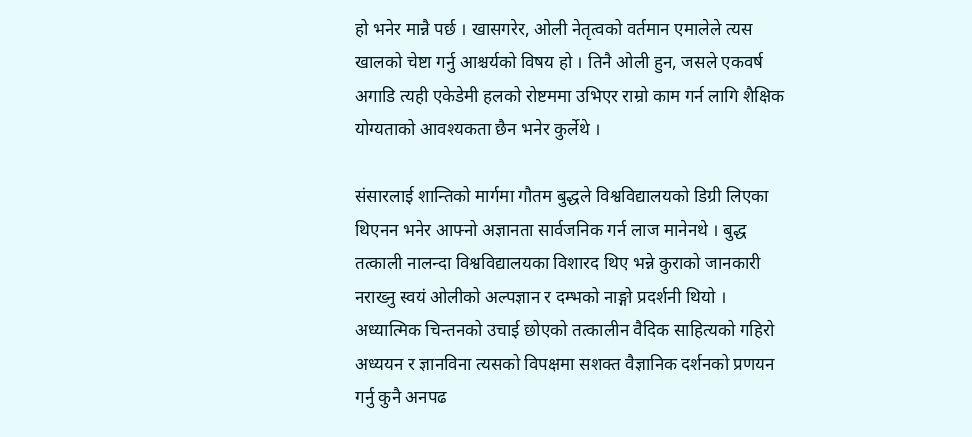हो भनेर मान्नै पर्छ । खासगरेर, ओली नेतृत्वको वर्तमान एमालेले त्यस खालको चेष्टा गर्नु आश्चर्यको विषय हो । तिनै ओली हुन, जसले एकवर्ष अगाडि त्यही एकेडेमी हलको रोष्टममा उभिएर राम्रो काम गर्न लागि शैक्षिक योग्यताको आवश्यकता छैन भनेर कुर्लेथे ।

संसारलाई शान्तिको मार्गमा गौतम बुद्धले विश्वविद्यालयको डिग्री लिएका थिएनन भनेर आफ्नो अज्ञानता सार्वजनिक गर्न लाज मानेनथे । बुद्ध तत्काली नालन्दा विश्वविद्यालयका विशारद थिए भन्ने कुराको जानकारी नराख्नु स्वयं ओलीको अल्पज्ञान र दम्भको नाङ्गो प्रदर्शनी थियो । अध्यात्मिक चिन्तनको उचाई छोएको तत्कालीन वैदिक साहित्यको गहिरो अध्ययन र ज्ञानविना त्यसको विपक्षमा सशक्त वैज्ञानिक दर्शनको प्रणयन गर्नु कुनै अनपढ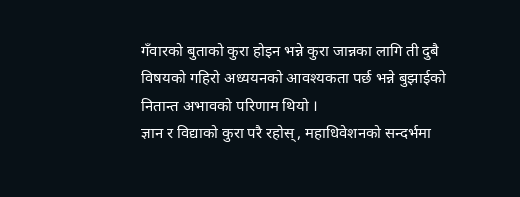गँवारको बुताको कुरा होइन भन्ने कुरा जान्नका लागि ती दुबै विषयको गहिरो अध्ययनको आवश्यकता पर्छ भन्ने बुझाईको नितान्त अभावको परिणाम थियो ।
ज्ञान र विद्याको कुरा परै रहोस्, महाधिवेशनको सन्दर्भमा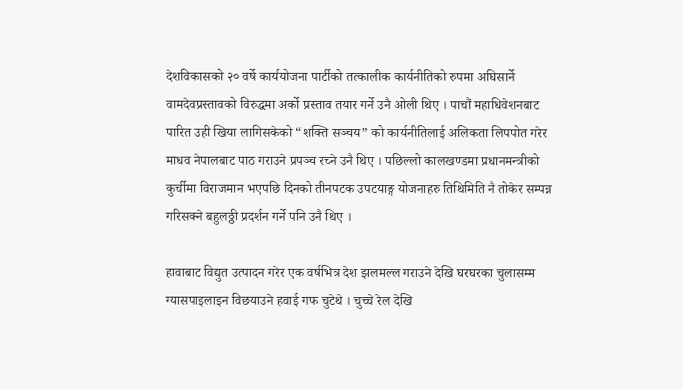देशविकासको २० वर्षे कार्ययोजना पार्टीको तत्कालीक कार्यनीतिको रुपमा अघिसार्ने वामदेवप्रस्तावको विरुद्धमा अर्को प्रस्ताव तयार गर्ने उनै ओली थिए । पाचौं महाधिवेशनबाट पारित उही खिया लागिसकेको “शक्ति सञ्चय” को कार्यनीतिलाई अलिकता लिपपोत गरेर माधव नेपालबाट पाठ गराउने प्रपञ्च रच्ने उनै थिए । पछिल्लो कालखण्डमा प्रधानमन्त्रीको कुर्चीमा विराजमान भएपछि दिनको तीनपटक उपटयाङ्ग योजनाहरु तिथिमिति नै तोकेर सम्पन्न गरिसक्ने बहुलठ्ठी प्रदर्शन गर्ने पनि उनै थिए ।

हावाबाट विद्युत उत्पादन गरेर एक वर्षभित्र देश झलमल्ल गराउने देखि घरघरका चुलासम्म ग्यासपाइलाइन विछयाउने हवाई गफ चुटेथे । चुच्चे रेल देखि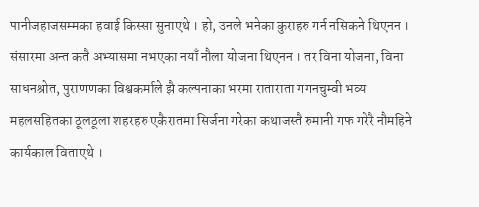पानीजहाजसम्मका हवाई किस्सा सुनाएथे । हो, उनले भनेका कुराहरु गर्न नसिकने थिएनन । संसारमा अन्त कतै अभ्यासमा नभएका नयाँ नौला योजना थिएनन । तर विना योजना, विना साधनश्रोत, पुराणणका विश्वकर्माले झै कल्पनाका भरमा राताराता गगनचुम्वी भव्य महलसहितका ठूलठूला शहरहरु एकैरातमा सिर्जना गरेका कथाजस्तै रुमानी गफ गरेरै नौमहिने कार्यकाल विताएथे ।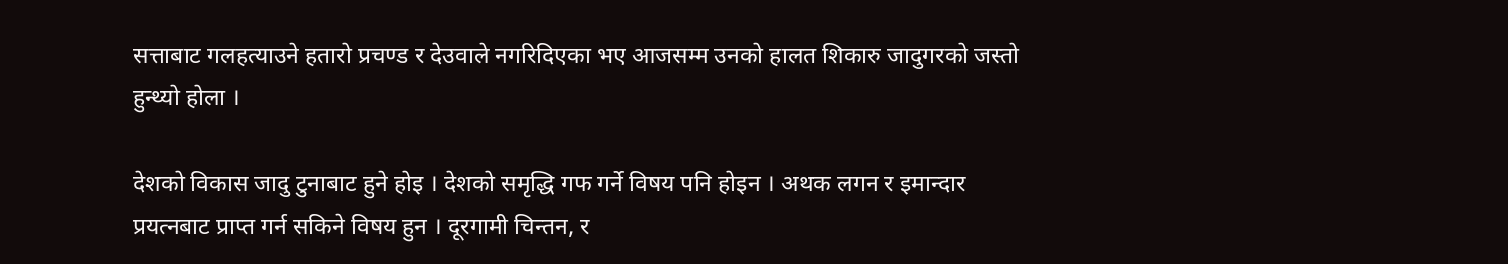सत्ताबाट गलहत्याउने हतारो प्रचण्ड र देउवाले नगरिदिएका भए आजसम्म उनको हालत शिकारु जादुगरको जस्तो हुन्थ्यो होला ।

देशको विकास जादु टुनाबाट हुने होइ । देशको समृद्धि गफ गर्ने विषय पनि होइन । अथक लगन र इमान्दार प्रयत्नबाट प्राप्त गर्न सकिने विषय हुन । दूरगामी चिन्तन, र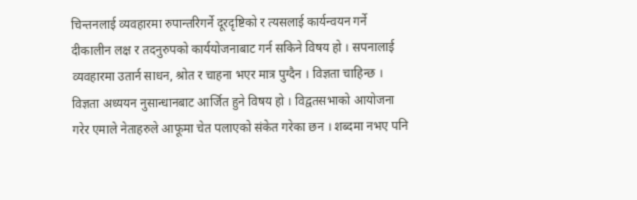चिन्तनलाई व्यवहारमा रुपान्तरिगर्ने दूरदृष्टिको र त्यसलाई कार्यन्वयन गर्ने दीकालीन लक्ष र तदनुरुपको कार्ययोजनाबाट गर्न सकिने विषय हो । सपनालाई व्यवहारमा उतार्न साधन, श्रोत र चाहना भएर मात्र पुग्दैन । विज्ञता चाहिन्छ । विज्ञता अध्ययन नुसान्धानबाट आर्जित हुने विषय हो । विद्वतसभाको आयोजना गरेर एमाले नेताहरुले आफूमा चेत पलाएको संकेत गरेका छन । शब्दमा नभए पनि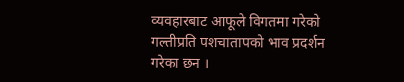व्यवहारबाट आफूले विगतमा गरेको गल्तीप्रति पशचातापको भाव प्रदर्शन गरेका छन ।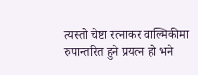त्यस्तो चेष्टा रत्नाकर वाल्मिकीमा रुपान्तरित हुने प्रयत्न हो भने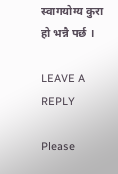स्वागयोग्य कुरा हो भन्नै पर्छ ।

LEAVE A REPLY

Please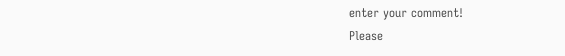enter your comment!
Please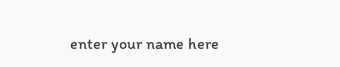enter your name here